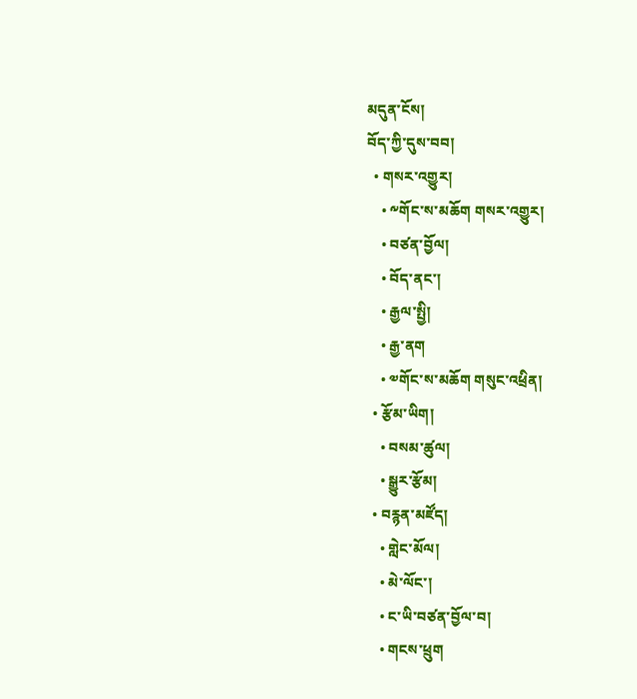མདུན་ངོས།
བོད་ཀྱི་དུས་བབ།
  • གསར་འགྱུར།
    • ༸གོང་ས་མཆོག གསར་འགྱུར།
    • བཙན་བྱོལ།
    • བོད་ནང་།
    • རྒྱལ་སྤྱི།
    • རྒྱ་ནག
    • ༧གོང་ས་མཆོག གསུང་འཕྲིན།
  • རྩོམ་ཡིག།
    • བསམ་ཚུལ།
    • སྒྱུར་རྩོམ།
  • བརྙན་མཛོད།
    • གླེང་མོལ།
    • མེ་ལོང་།
    • ང་ཡི་བཙན་བྱོལ་བ།
    • གངས་ཕྲུག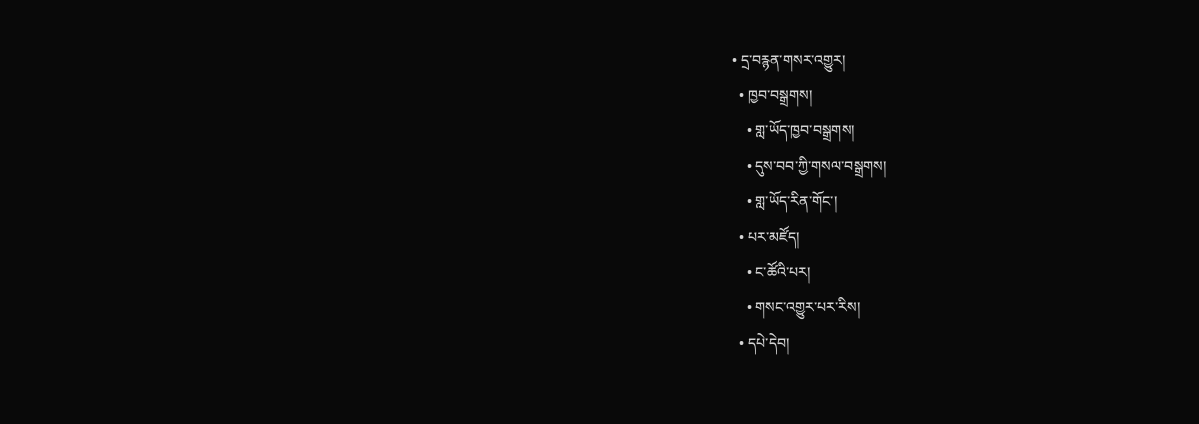• དྲ་བརྙན་གསར་འགྱུར།
  • ཁྱབ་བསྒྲགས།
    • གླ་ཡོད་ཁྱབ་བསྒྲགས།
    • དུས་བབ་ཀྱི་གསལ་བསྒྲགས།
    • གླ་ཡོད་རིན་གོང་།
  • པར་མཛོད།
    • ང་ཚོའི་པར།
    • གསང་འགྱུར་པར་རིས།
  • དཔེ་དེབ།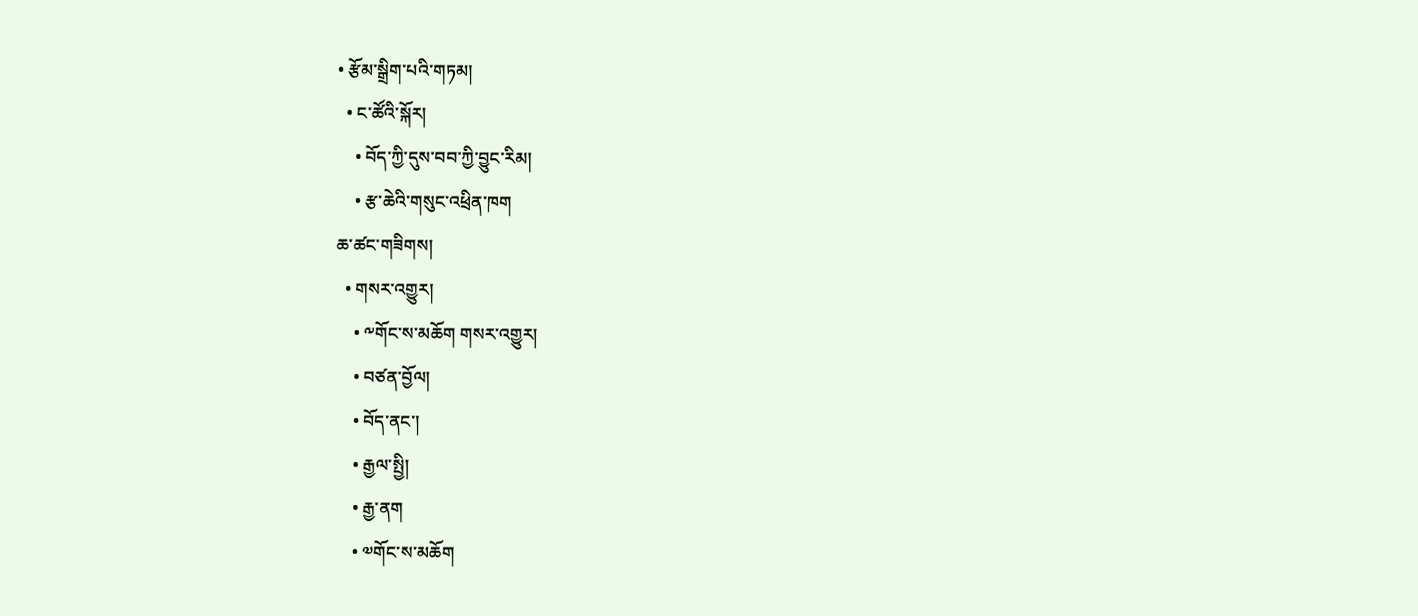• རྩོམ་སྒྲིག་པའི་གཏམ།
  • ང་ཚོའི་སྐོར།
    • བོད་ཀྱི་དུས་བབ་ཀྱི་བྱུང་རིམ།
    • རྩ་ཆེའི་གསུང་འཕྲིན་ཁག
ཆ་ཚང་གཟིགས།
  • གསར་འགྱུར།
    • ༸གོང་ས་མཆོག གསར་འགྱུར།
    • བཙན་བྱོལ།
    • བོད་ནང་།
    • རྒྱལ་སྤྱི།
    • རྒྱ་ནག
    • ༧གོང་ས་མཆོག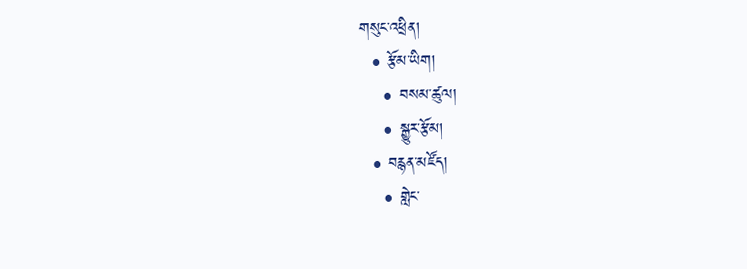གསུང་འཕྲིན།
  • རྩོམ་ཡིག།
    • བསམ་ཚུལ།
    • སྒྱུར་རྩོམ།
  • བརྙན་མཛོད།
    • གླེང་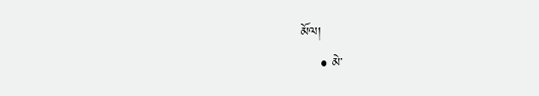མོལ།
    • མེ་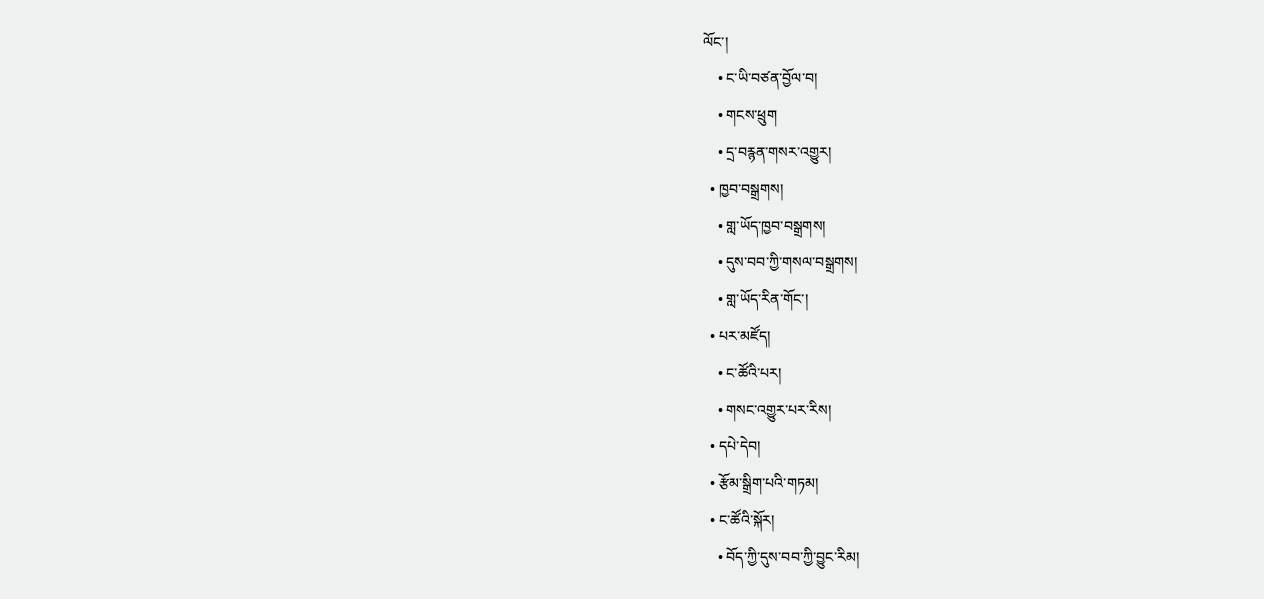ལོང་།
    • ང་ཡི་བཙན་བྱོལ་བ།
    • གངས་ཕྲུག
    • དྲ་བརྙན་གསར་འགྱུར།
  • ཁྱབ་བསྒྲགས།
    • གླ་ཡོད་ཁྱབ་བསྒྲགས།
    • དུས་བབ་ཀྱི་གསལ་བསྒྲགས།
    • གླ་ཡོད་རིན་གོང་།
  • པར་མཛོད།
    • ང་ཚོའི་པར།
    • གསང་འགྱུར་པར་རིས།
  • དཔེ་དེབ།
  • རྩོམ་སྒྲིག་པའི་གཏམ།
  • ང་ཚོའི་སྐོར།
    • བོད་ཀྱི་དུས་བབ་ཀྱི་བྱུང་རིམ།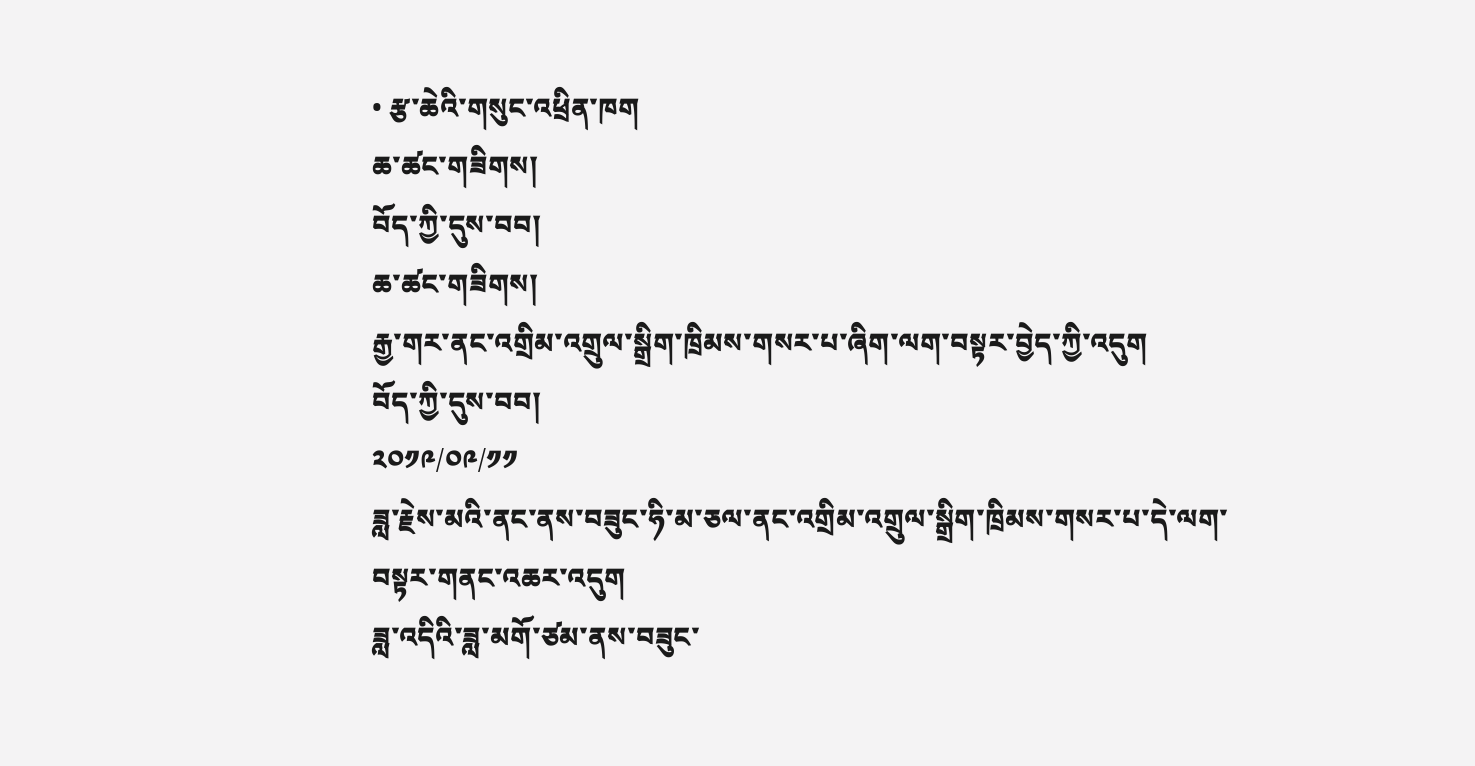• རྩ་ཆེའི་གསུང་འཕྲིན་ཁག
ཆ་ཚང་གཟིགས།
བོད་ཀྱི་དུས་བབ།
ཆ་ཚང་གཟིགས།
རྒྱ་གར་ནང་འགྲིམ་འགྲུལ་སྒྲིག་ཁྲིམས་གསར་པ་ཞིག་ལག་བསྟར་བྱེད་ཀྱི་འདུག
བོད་ཀྱི་དུས་བབ།
༢༠༡༩/༠༩/༡༡
ཟླ་རྗེས་མའི་ནང་ནས་བཟུང་ཧི་མ་ཅལ་ནང་འགྲིམ་འགྲུལ་སྒྲིག་ཁྲིམས་གསར་པ་དེ་ལག་བསྟར་གནང་འཆར་འདུག
ཟླ་འདིའི་ཟླ་མགོ་ཙམ་ནས་བཟུང་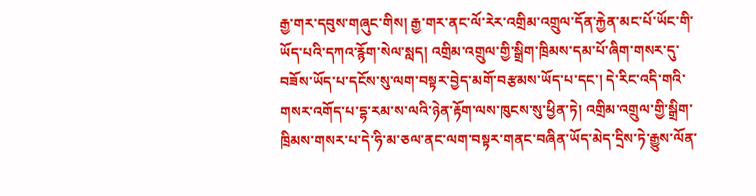རྒྱ་གར་དབུས་གཞུང་གིས། རྒྱ་གར་ནང་ལོ་རེར་འགྲིམ་འགྲུལ་དོན་རྐྱེན་མང་པོ་ཡོང་གི་ཡོད་པའི་དཀའ་རྙོག་སེལ་སླད། འགྲིམ་འགྲུལ་གྱི་སྒྲིག་ཁྲིམས་དམ་པོ་ཞིག་གསར་དུ་བཟོས་ཡོད་པ་དངོས་སུ་ལག་བསྟར་བྱེད་མགོ་བརྩམས་ཡོད་པ་དང་། དེ་རིང་འདི་གའི་གསར་འགོད་པ་དྷ་རམ་ས་ལའི་ཉེན་རྟོག་ལས་ཁུངས་སུ་ཕྱིན་ཏེ། འགྲིམ་འགྲུལ་གྱི་སྒྲིག་ཁྲིམས་གསར་པ་དེ་ཧི་མ་ཅལ་ནང་ལག་བསྟར་གནང་བཞིན་ཡོད་མེད་དྲིས་ཏེ་རྒྱུས་ལོན་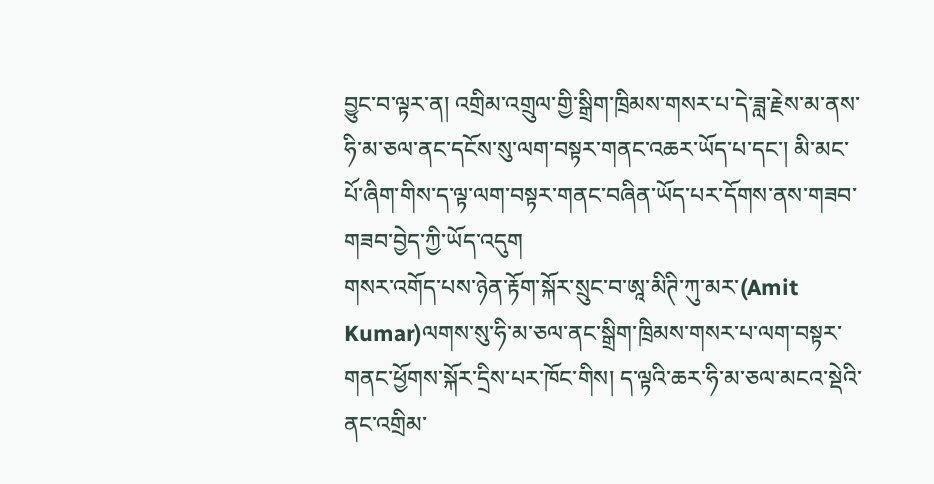བྱུང་བ་ལྟར་ན། འགྲིམ་འགྲུལ་གྱི་སྒྲིག་ཁྲིམས་གསར་པ་དེ་ཟླ་རྗེས་མ་ནས་ཧི་མ་ཅལ་ནང་དངོས་སུ་ལག་བསྟར་གནང་འཆར་ཡོད་པ་དང་། མི་མང་པོ་ཞིག་གིས་ད་ལྟ་ལག་བསྟར་གནང་བཞིན་ཡོད་པར་དོགས་ནས་གཟབ་གཟབ་བྱེད་ཀྱི་ཡོད་འདུག
གསར་འགོད་པས་ཉེན་རྟོག་སྐོར་སྲུང་བ་ཨཱ་མིཊི་ཀུ་མར་(Amit Kumar)ལགས་སུ་ཧི་མ་ཅལ་ནང་སྒྲིག་ཁྲིམས་གསར་པ་ལག་བསྟར་གནང་ཕྱོགས་སྐོར་དྲིས་པར་ཁོང་གིས། ད་ལྟའི་ཆར་ཧི་མ་ཅལ་མངའ་སྡེའི་ནང་འགྲིམ་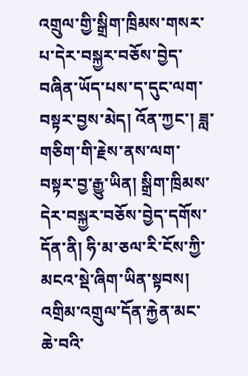འགྲུལ་གྱི་སྒྲིག་ཁྲིམས་གསར་པ་དེར་བསྐྱར་བཅོས་བྱེད་བཞིན་ཡོད་པས་ད་དུང་ལག་བསྟར་བྱས་མེད། འོན་ཀྱང་། ཟླ་གཅིག་གི་རྗེས་ནས་ལག་བསྟར་བྱ་རྒྱུ་ཡིན། སྒྲིག་ཁྲིམས་དེར་བསྐྱར་བཅོས་བྱེད་དགོས་དོན་ནི། ཧི་མ་ཅལ་རི་ངོས་ཀྱི་མངའ་སྡེ་ཞིག་ཡིན་སྟབས། འགྲིམ་འགྲུལ་དོན་རྐྱེན་མང་ཆེ་བའི་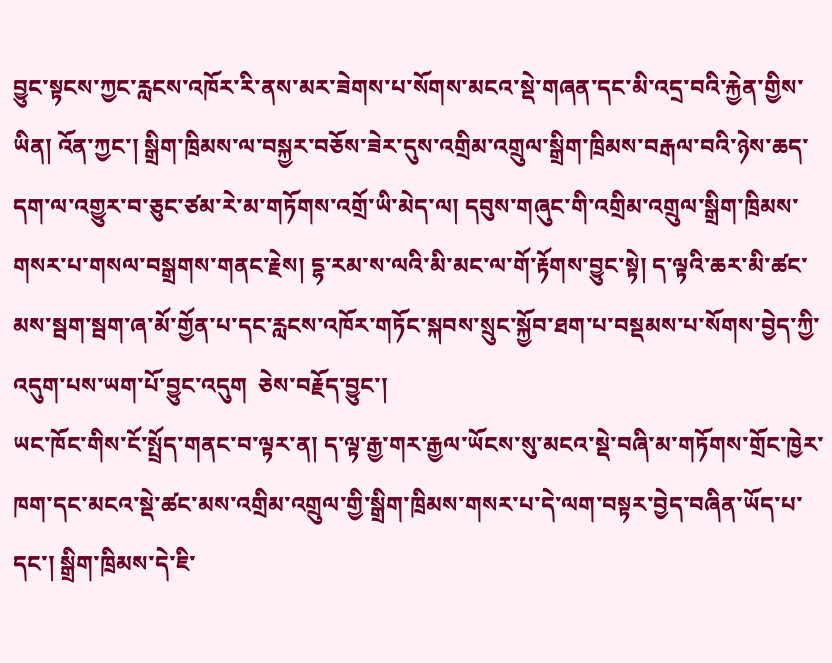བྱུང་སྟངས་ཀྱང་རླངས་འཁོར་རི་ནས་མར་ཟེགས་པ་སོགས་མངའ་སྡེ་གཞན་དང་མི་འདྲ་བའི་རྐྱེན་གྱིས་ཡིན། འོན་ཀྱང་། སྒྲིག་ཁྲིམས་ལ་བསྐྱར་བཅོས་ཟེར་དུས་འགྲིམ་འགྲུལ་སྒྲིག་ཁྲིམས་བརྒལ་བའི་ཉེས་ཆད་དག་ལ་འགྱུར་བ་ཅུང་ཙམ་རེ་མ་གཏོགས་འགྲོ་ཡི་མེད་ལ། དབུས་གཞུང་གི་འགྲིམ་འགྲུལ་སྒྲིག་ཁྲིམས་གསར་པ་གསལ་བསྒྲགས་གནང་རྗེས། དྷ་རམ་ས་ལའི་མི་མང་ལ་གོ་རྟོགས་བྱུང་སྟེ། ད་ལྟའི་ཆར་མི་ཚང་མས་སྦག་སྦག་ཞ་མོ་གྱོན་པ་དང་རླངས་འཁོར་གཏོང་སྐབས་སྲུང་སྐྱོབ་ཐག་པ་བསྡམས་པ་སོགས་བྱེད་ཀྱི་འདུག་པས་ཡག་པོ་བྱུང་འདུག  ཅེས་བརྗོད་བྱུང་།
ཡང་ཁོང་གིས་ངོ་སྤྲོད་གནང་བ་ལྟར་ན། ད་ལྟ་རྒྱ་གར་རྒྱལ་ཡོངས་སུ་མངའ་སྡེ་བཞི་མ་གཏོགས་གྲོང་ཁྱེར་ཁག་དང་མངའ་སྡེ་ཚང་མས་འགྲིམ་འགྲུལ་གྱི་སྒྲིག་ཁྲིམས་གསར་པ་དེ་ལག་བསྟར་བྱེད་བཞིན་ཡོད་པ་དང་། སྒྲིག་ཁྲིམས་དེ་ཇི་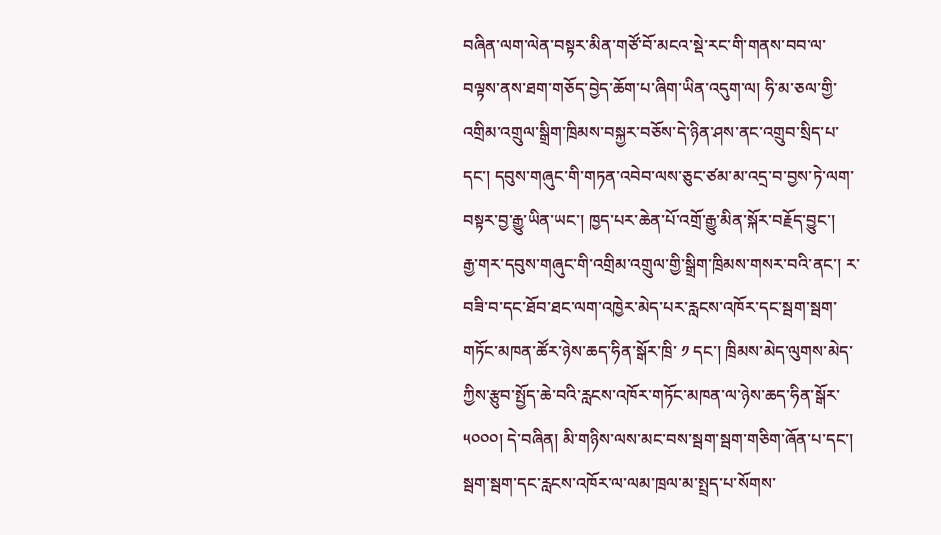བཞིན་ལག་ལེན་བསྟར་མིན་གཙོ་བོ་མངའ་སྡེ་རང་གི་གནས་བབ་ལ་བལྟས་ནས་ཐག་གཅོད་བྱེད་ཆོག་པ་ཞིག་ཡིན་འདུག་ལ། ཧི་མ་ཅལ་གྱི་འགྲིམ་འགྲུལ་སྒྲིག་ཁྲིམས་བསྐྱར་བཅོས་དེ་ཉིན་ཤས་ནང་འགྲུབ་སྲིད་པ་དང་། དབུས་གཞུང་གི་གཏན་འབེབ་ལས་ཅུང་ཙམ་མ་འདྲ་བ་བྱས་ཏེ་ལག་བསྟར་བྱ་རྒྱུ་ཡིན་ཡང་། ཁྱད་པར་ཆེན་པོ་འགྲོ་རྒྱུ་མིན་སྐོར་བརྗོད་བྱུང་།
རྒྱ་གར་དབུས་གཞུང་གི་འགྲིམ་འགྲུལ་གྱི་སྒྲིག་ཁྲིམས་གསར་བའི་ནང་། ར་བཟི་བ་དང་ཐོབ་ཐང་ལག་འཁྱེར་མེད་པར་རླངས་འཁོར་དང་སྦག་སྦག་གཏོང་མཁན་ཚོར་ཉེས་ཆད་ཧིན་སྒོར་ཁྲི་ ༡ དང་། ཁྲིམས་མེད་ལུགས་མེད་ཀྱིས་རྩུབ་སྤྱོད་ཆེ་བའི་རླངས་འཁོར་གཏོང་མཁན་ལ་ཉེས་ཆད་ཧིན་སྒོར་ ༥༠༠༠། དེ་བཞིན། མི་གཉིས་ལས་མང་བས་སྦག་སྦག་གཅིག་ཞོན་པ་དང་། སྦག་སྦག་དང་རླངས་འཁོར་ལ་ལམ་ཁྲལ་མ་སྤྲད་པ་སོགས་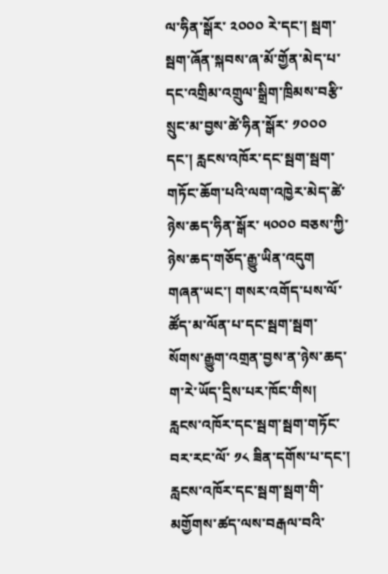ལ་ཧིན་སྒོར་ ༢༠༠༠ རེ་དང་། སྦག་སྦག་ཞོན་སྐབས་ཞ་མོ་གྱོན་མེད་པ་དང་འགྲིམ་འགྲུལ་སྒྲིག་ཁྲིམས་བརྩི་སྲུང་མ་བྱས་ཚེ་ཧིན་སྒོར་ ༡༠༠༠ དང་། རླངས་འཁོར་དང་སྦག་སྦག་གཏོང་ཆོག་པའི་ལག་འཁྱེར་མེད་ཚེ་ཉེས་ཆད་ཧིན་སྒོར་ ༥༠༠༠ བཅས་ཀྱི་ཉེས་ཆད་གཅོད་རྒྱུ་ཡིན་འདུག
གཞན་ཡང་། གསར་འགོད་པས་ལོ་ཚོད་མ་ལོན་པ་དང་སྦག་སྦག་སོགས་རྒྱུག་འགྲན་བྱས་ན་ཉེས་ཆད་ག་རེ་ཡོད་དྲིས་པར་ཁོང་གིས། རླངས་འཁོར་དང་སྦག་སྦག་གཏོང་བར་རང་ལོ་ ༡༨ ཟིན་དགོས་པ་དང་། རླངས་འཁོར་དང་སྦག་སྦག་གི་མགྱོགས་ཚད་ལས་བརྒལ་བའི་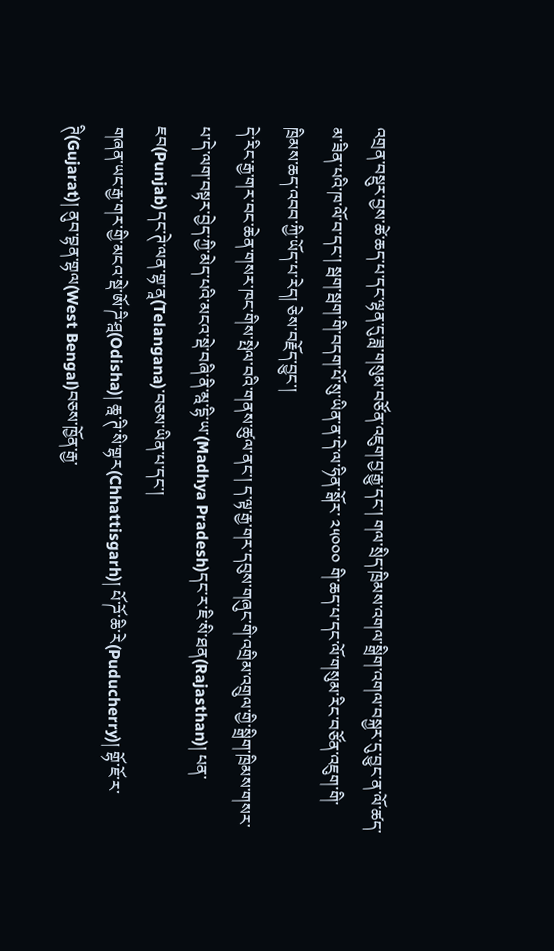འགྲན་བསྡུར་བྱས་ཚེ་ཆད་པ་དང་ལྷན་དུ་ཟླ་གསུམ་བཙོན་འཇུག་བྱ་རྒྱུ་དང་། གལ་སྲིད་ཁྲིམས་འགལ་སྒྲིག་འགལ་བསྐྱར་དུ་བྱུང་ན་ལོ་ཚད་མ་ཟིན་པའི་ཁ་ལོ་བ་དང་། སྦག་སྦག་གི་བདག་པོ་སུ་ཡིན་ན་དེ་ལ་ཧིན་སྒོར་ ༢༥༠༠༠ གི་ཆད་པ་དང་ལོ་གསུམ་རིང་བཙོན་འཇུག་གི་ཁྲིམས་ཆད་འབབ་ཀྱི་ཡོད་པ་རེད། ཅེས་བརྗོད་བྱུང་།
དེ་རིང་རྒྱ་གར་བང་ཆེན་གསར་ཁང་གིས་སྤེལ་བའི་གནས་ཚུལ་ནང་། ད་ལྟ་རྒྱ་གར་དབུས་གཞུང་གི་འགྲིམ་འགྲུལ་གྱི་སྒྲིག་ཁྲིམས་གསར་པ་དེ་ལག་བསྟར་བྱེད་ཀྱི་མེད་པའི་མངའ་སྡེ་བཞི་ནི་མྰ་དྷི་ཡ་(Madhya Pradesh)དང་ར་ཇི་སི་ཐན(Rajasthan)། པན་ཇབ(Punjab)དང་ཊེ་ལན་གྷ་ནཱ(Telangana)་བཅས་ཡིན་པ་དང་།
གཞན་ཡང་རྒྱ་གར་གྱི་མངའ་སྡེ་ཨོ་ཌི་ཤྰ(Odisha)། ཆྰ་ཊི་སི་གྷར(Chhattisgarh)། པོ་ཌོ་ཆི་རེ(Puducherry)། གྷོ་ཇོ་ར་ཊི(Gujarat)། ནུབ་བྷན་གྷལ(West Bengal)བཅས་ཁྱོན་རྒྱ་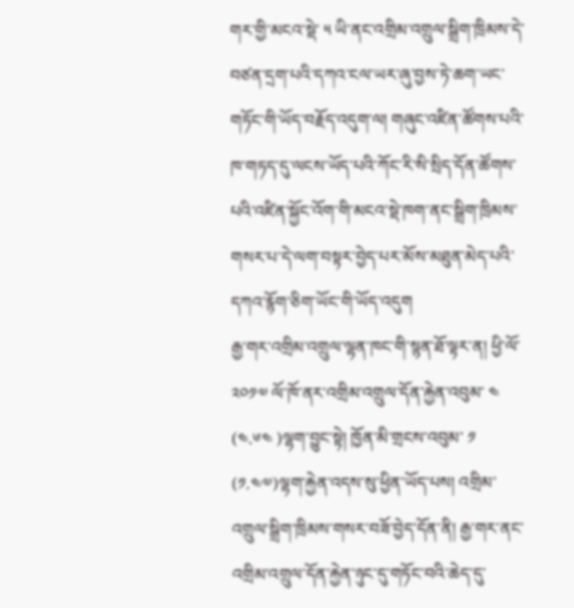གར་གྱི་མངའ་སྡེ་ ༥ ཡི་ནང་འགྲིམ་འགྲུལ་སྒྲིག་ཁྲིམས་དེ་བཙན་དྲག་པའི་དཀའ་ངལ་ཡར་ཞུ་བྱས་ཏེ་ཆག་ཡང་གཏོང་གི་ཡོད་བརྗོད་འདུག་ལ། གཞུང་འཛིན་ཚོགས་པའི་ཁ་གཏད་དུ་ལངས་ཡོད་པའི་ཀོང་རི་སི་སྲིད་དོན་ཚོགས་པའི་འཛིན་སྐྱོང་འོག་གི་མངའ་སྡེ་ཁག་ནང་སྒྲིག་ཁྲིམས་གསར་པ་དེ་ལག་བསྟར་བྱེད་པར་མོས་མཐུན་མེད་པའི་དཀའ་རྙོག་ཅིག་ཡོང་གི་ཡོད་འདུག
རྒྱ་གར་འགྲིམ་འགྲུལ་ལྷན་ཁང་གི་སྙན་ཐོ་ལྟར་ན། ཕྱི་ལོ་ ༢༠༡༧ ལོ་ཁོ་ནར་འགྲིམ་འགྲུལ་དོན་རྐྱེན་འབུམ་ ༤ (༤.༦༤ )ལྷག་བྱུང་སྟེ། ཁྱོན་མི་གྲངས་འབུམ་ ༡ (༡.༤༧)ལྷག་རྐྱེན་འདས་སུ་ཕྱིན་ཡོད་པས། འགྲིམ་འགྲུལ་སྒྲིག་ཁྲིམས་གསར་བཟོ་བྱེད་དོན་ནི། རྒྱ་གར་ནང་འགྲིམ་འགྲུལ་དོན་རྐྱེན་ཉུང་དུ་གཏོང་བའི་ཆེད་དུ་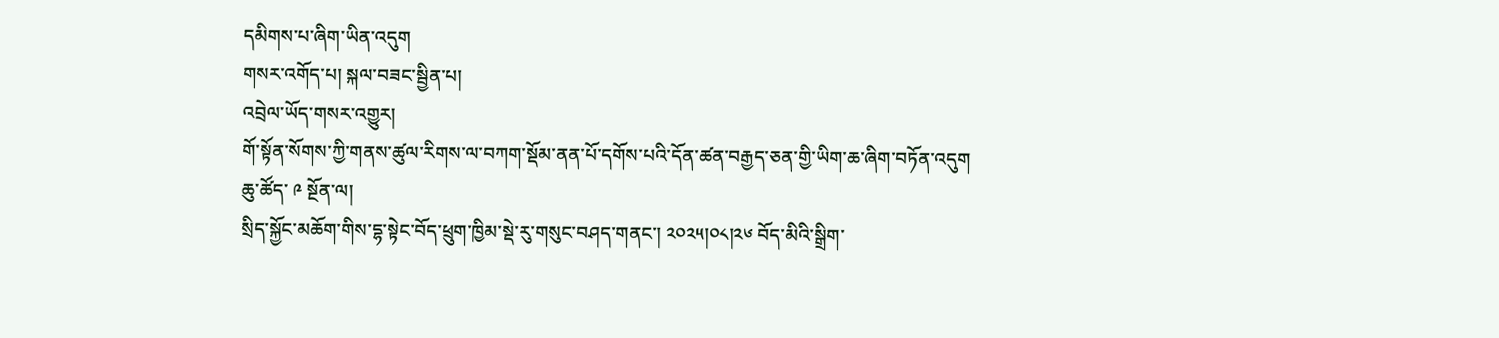དམིགས་པ་ཞིག་ཡིན་འདུག
གསར་འགོད་པ། སྐལ་བཟང་སྦྱིན་པ།
འབྲེལ་ཡོད་གསར་འགྱུར།
གོ་སྟོན་སོགས་ཀྱི་གནས་ཚུལ་རིགས་ལ་བཀག་སྡོམ་ནན་པོ་དགོས་པའི་དོན་ཚན་བརྒྱད་ཅན་གྱི་ཡིག་ཆ་ཞིག་བཏོན་འདུག
ཆུ་ཚོད་ ༩ སྔོན་ལ།
སྲིད་སྐྱོང་མཆོག་གིས་དྷ་སྟེང་བོད་ཕྲུག་ཁྱིམ་སྡེ་རུ་གསུང་བཤད་གནང་། ༢༠༢༥།༠༨།༢༦ བོད་མིའི་སྒྲིག་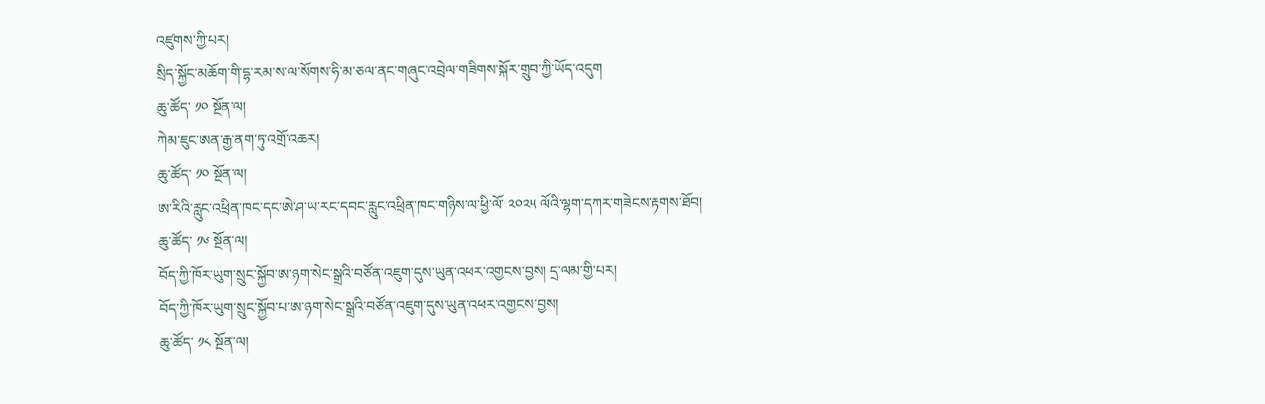འཛུགས་ཀྱི་པར།
སྲིད་སྐྱོང་མཆོག་གི་དྷ་རམ་ས་ལ་སོགས་ཧི་མ་ཅལ་ནང་གཞུང་འབྲེལ་གཟིགས་སྐོར་གྲུབ་ཀྱི་ཡོད་འདུག
ཆུ་ཚོད་ ༡༠ སྔོན་ལ།
ཀེམ་ཇུང་ཨན་རྒྱ་ནག་ཏུ་འགྲོ་འཆར།
ཆུ་ཚོད་ ༡༠ སྔོན་ལ།
ཨ་རིའི་རླུང་འཕྲིན་ཁང་དང་ཨེ་ཤ་ཡ་རང་དབང་རླུང་འཕྲིན་ཁང་གཉིས་ལ་ཕྱི་ལོ་ ༢༠༢༥ ལོའི་ལྷག་དཀར་གཟེངས་རྟགས་ཐོབ།
ཆུ་ཚོད་ ༡༦ སྔོན་ལ།
བོད་ཀྱི་ཁོར་ཡུག་སྲུང་སྐྱོབ་ཨ་ཉག་སེང་སྒྲའི་བཙོན་འཇུག་དུས་ཡུན་འཕར་འགྱངས་བྱས། དྲ་ལམ་གྱི་པར།
བོད་ཀྱི་ཁོར་ཡུག་སྲུང་སྐྱོབ་པ་ཨ་ཉག་སེང་སྒྲའི་བཙོན་འཇུག་དུས་ཡུན་འཕར་འགྱངས་བྱས།
ཆུ་ཚོད་ ༡༨ སྔོན་ལ།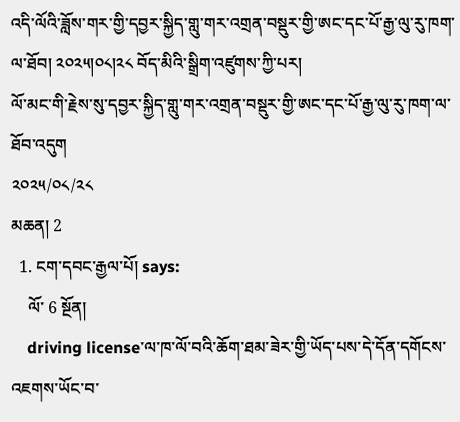འདི་ལོའི་ཟློས་གར་གྱི་དབྱར་སྐྱིད་གླུ་གར་འགྲན་བསྡུར་གྱི་ཨང་དང་པོ་རྒྱ་ལུ་རུ་ཁག་ལ་ཐོབ། ༢༠༢༥།༠༨།༢༨ བོད་མིའི་སྒྲིག་འཛུགས་ཀྱི་པར།
ལོ་མང་གི་རྗེས་སུ་དབྱར་སྐྱིད་གླུ་གར་འགྲན་བསྡུར་གྱི་ཨང་དང་པོ་རྒྱ་ལུ་རུ་ཁག་ལ་ཐོབ་འདུག
༢༠༢༥/༠༨/༢༨
མཆན། 2
  1. ངག་དབང་རྒྱལ་པོ། says:
    ལོ་ 6 སྔོན།
    driving license་ལ་ཁ་ལོ་བའི་ཆོག་ཐམ་ཟེར་གྱི་ཡོད་པས་དེ་དོན་དགོངས་འཇགས་ཡོང་བ་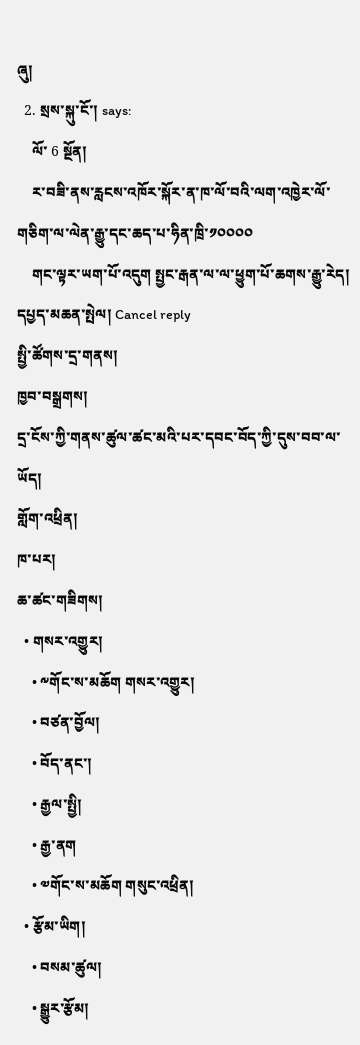ཞུ།
  2. སྲས་སྐུ་ངོ་། says:
    ལོ་ 6 སྔོན།
    ར་བཟི་ནས་རླངས་འཁོར་སྐོར་ན་ཁ་ལོ་བའི་ལག་འཁྱེར་ལོ་གཅིག་ལ་ལེན་རྒྱུ་དང་ཆད་པ་ཧིན་ཁྲི་༡༠༠༠༠
    གང་ལྟར་ཡག་པོ་འདུག སྤྱང་རྒན་ལ་ལ་ཕྱུག་པོ་ཆགས་རྒྱུ་རེད།
དཔྱད་མཆན་སྤེལ། Cancel reply
སྤྱི་ཚོགས་དྲ་གནས།
ཁྱབ་བསྒྲགས།
དྲ་ངོས་ཀྱི་གནས་ཚུལ་ཚང་མའི་པར་དབང་བོད་ཀྱི་དུས་བབ་ལ་ཡོད།
གློག་འཕྲིན།
ཁ་པར།
ཆ་ཚང་གཟིགས།
  • གསར་འགྱུར།
    • ༸གོང་ས་མཆོག གསར་འགྱུར།
    • བཙན་བྱོལ།
    • བོད་ནང་།
    • རྒྱལ་སྤྱི།
    • རྒྱ་ནག
    • ༧གོང་ས་མཆོག གསུང་འཕྲིན།
  • རྩོམ་ཡིག།
    • བསམ་ཚུལ།
    • སྒྱུར་རྩོམ།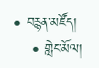• བརྙན་མཛོད།
    • གླེང་མོལ།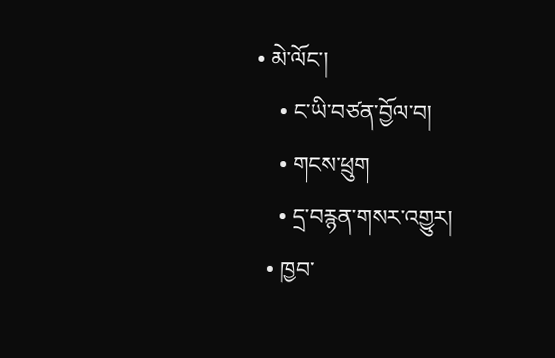• མེ་ལོང་།
    • ང་ཡི་བཙན་བྱོལ་བ།
    • གངས་ཕྲུག
    • དྲ་བརྙན་གསར་འགྱུར།
  • ཁྱབ་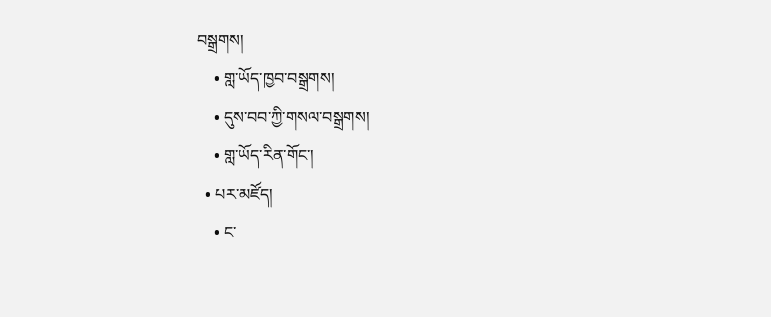བསྒྲགས།
    • གླ་ཡོད་ཁྱབ་བསྒྲགས།
    • དུས་བབ་ཀྱི་གསལ་བསྒྲགས།
    • གླ་ཡོད་རིན་གོང་།
  • པར་མཛོད།
    • ང་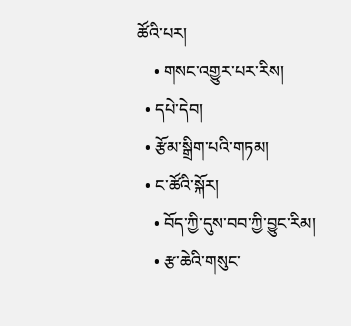ཚོའི་པར།
    • གསང་འགྱུར་པར་རིས།
  • དཔེ་དེབ།
  • རྩོམ་སྒྲིག་པའི་གཏམ།
  • ང་ཚོའི་སྐོར།
    • བོད་ཀྱི་དུས་བབ་ཀྱི་བྱུང་རིམ།
    • རྩ་ཆེའི་གསུང་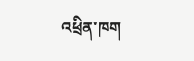འཕྲིན་ཁག